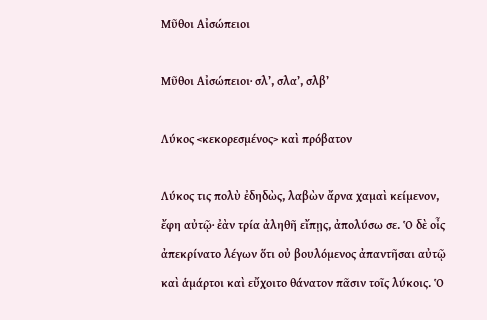Μῦθοι Αἰσώπειοι

Μῦθοι Αἰσώπειοι· σλ’, σλα’, σλβ’

Λύκος <κεκορεσμένος> καὶ πρόβατον

Λύκος τις πολὺ ἐδηδὼς, λαβὼν ἄρνα χαμαὶ κείμενον, ἔφη αὐτῷ· ἐὰν τρία ἀληθῆ εἴπῃς, ἀπολύσω σε. Ὁ δὲ οἶς ἀπεκρίνατο λέγων ὅτι οὐ βουλόμενος ἀπαντῆσαι αὐτῷ καὶ ἁμάρτοι καὶ εὔχοιτο θάνατον πᾶσιν τοῖς λύκοις. Ὁ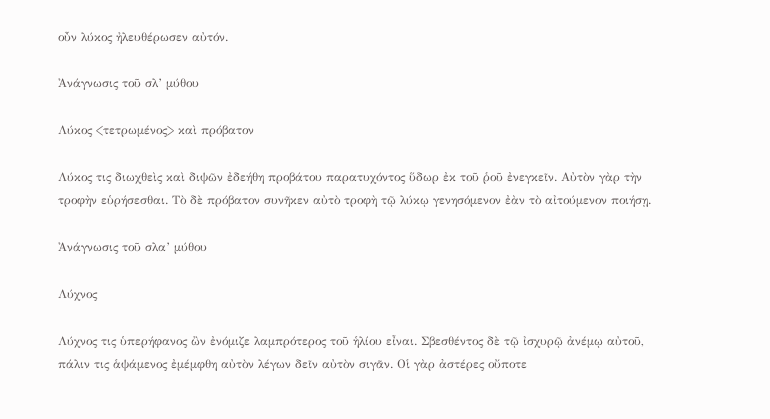οὖν λύκος ἠλευθέρωσεν αὐτόν.

Ἀνάγνωσις τοῦ σλ’ μύθου

Λύκος <τετρωμένος> καὶ πρόβατον

Λύκος τις διωχθεὶς καὶ διψῶν ἐδεήθη προβάτου παρατυχόντος ὕδωρ ἐκ τοῦ ῥοῦ ἐνεγκεῖν. Αὐτὸν γὰρ τὴν τροφὴν εὑρήσεσθαι. Τὸ δὲ πρόβατον συνῆκεν αὐτὸ τροφὴ τῷ λύκῳ γενησόμενον ἐὰν τὸ αἰτούμενον ποιήσῃ.

Ἀνάγνωσις τοῦ σλα’ μύθου

Λύχνος

Λύχνος τις ὑπερήφανος ὢν ἐνόμιζε λαμπρότερος τοῦ ἡλίου εἶναι. Σβεσθέντος δὲ τῷ ἰσχυρῷ ἀνέμῳ αὐτοῦ, πάλιν τις ἁψάμενος ἐμέμφθη αὐτὸν λέγων δεῖν αὐτὸν σιγᾶν. Οἱ γὰρ ἀστέρες οὔποτε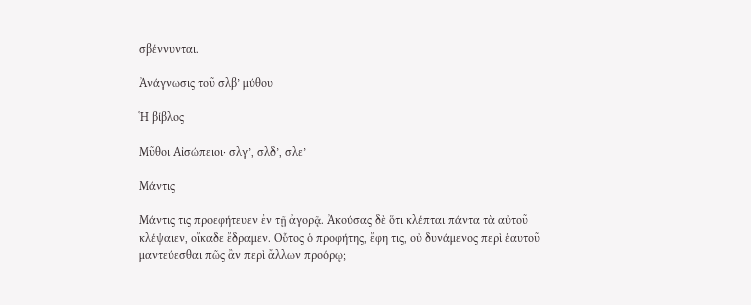σβέννυνται.

Ἀνάγνωσις τοῦ σλβ’ μύθου

Ἡ βίβλος

Μῦθοι Αἰσώπειοι· σλγ’, σλδ’, σλε’

Μάντις

Μάντις τις προεφήτευεν ἐν τῇ ἀγορᾷ. Ἀκούσας δὲ ὅτι κλέπται πάντα τὰ αὐτοῦ κλέψαιεν, οἴκαδε ἔδραμεν. Οὗτος ὁ προφήτης, ἔφη τις, οὐ δυνάμενος περὶ ἑαυτοῦ μαντεύεσθαι πῶς ἂν περὶ ἄλλων προόρῳ;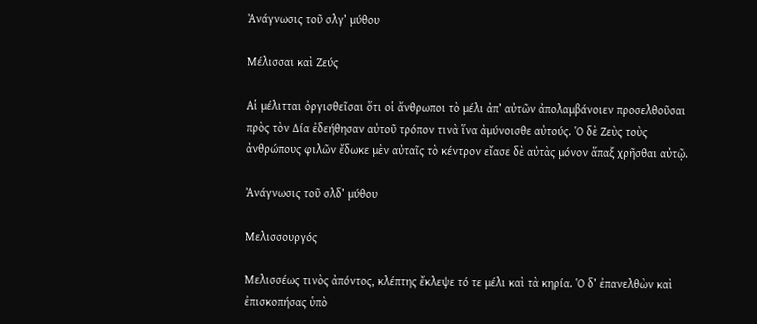Ἀνάγνωσις τοῦ σλγ’ μύθου

Μέλισσαι καὶ Ζεύς

Αἱ μέλιτται ὀργισθεῖσαι ὅτι οἱ ἄνθρωποι τὸ μέλι ἀπ’ αὐτῶν ἀπολαμβάνοιεν προσελθοῦσαι πρὸς τὸν Δία ἐδεήθησαν αὐτοῦ τρόπον τινὰ ἵνα ἀμύνοισθε αὐτούς. Ὁ δὲ Ζεὺς τοὺς ἀνθρώπους φιλῶν ἔδωκε μὲν αὐταῖς τὸ κέντρον εἴασε δὲ αὐτὰς μόνον ἅπαξ χρῆσθαι αὐτῷ.

Ἀνάγνωσις τοῦ σλδ’ μύθου

Μελισσουργός

Μελισσέως τινὸς ἀπόντος, κλέπτης ἔκλεψε τό τε μέλι καὶ τὰ κηρία. Ὁ δ’ ἐπανελθὼν καὶ ἐπισκοπήσας ὑπὸ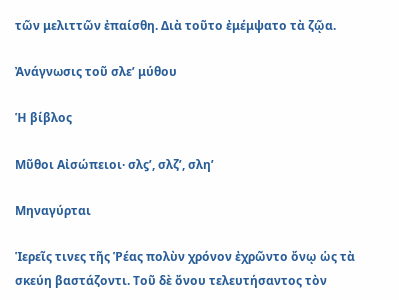τῶν μελιττῶν ἐπαίσθη. Διὰ τοῦτο ἐμέμψατο τὰ ζῷα.

Ἀνάγνωσις τοῦ σλε’ μύθου

Ἡ βίβλος

Μῦθοι Αἰσώπειοι· σλϛ’, σλζ’, σλη’

Μηναγύρται

Ἱερεῖς τινες τῆς Ῥέας πολὺν χρόνον ἐχρῶντο ὄνῳ ὡς τὰ σκεύη βαστάζοντι. Τοῦ δὲ ὄνου τελευτήσαντος τὸν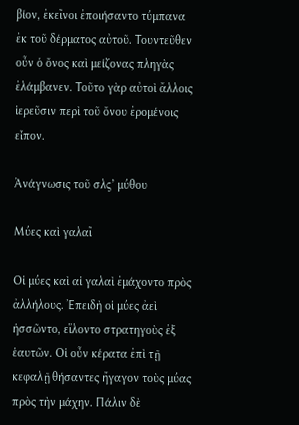βίον, ἐκεῖνοι ἐποιήσαντο τύμπανα ἐκ τοῦ δέρματος αὐτοῦ. Τουντεῦθεν οὖν ὁ ὄνος καὶ μείζονας πληγὰς ἐλάμβανεν. Τοῦτο γὰρ αὐτοὶ ἄλλοις ἱερεῦσιν περὶ τοῦ ὄνου ἐρομένοις εἶπον.

Ἀνάγνωσις τοῦ σλϛ’ μύθου

Μύες καὶ γαλαῖ

Οἱ μύες καὶ αἱ γαλαὶ ἐμάχοντο πρὸς ἀλλήλους. Ἐπειδὴ οἱ μύες ἀεὶ ἡσσῶντο, εἵλοντο στρατηγοὺς ἐξ ἑαυτῶν. Οἱ οὖν κέρατα ἐπὶ τῇ κεφαλῇ θήσαντες ἤγαγον τοὺς μύας πρὸς τὴν μάχην. Πάλιν δὲ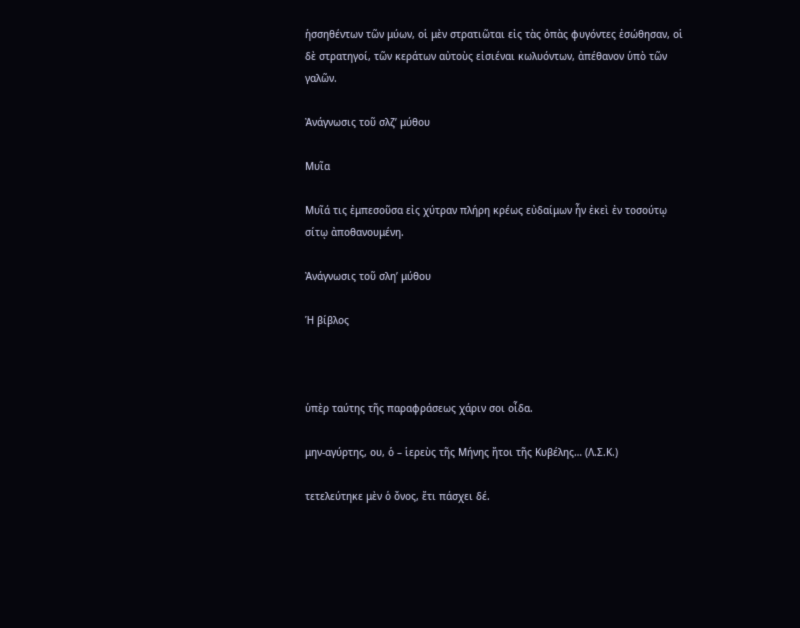ἡσσηθέντων τῶν μύων, οἱ μὲν στρατιῶται εἰς τὰς ὀπὰς φυγόντες ἐσώθησαν, οἱ δὲ στρατηγοί, τῶν κεράτων αὐτοὺς εἰσιέναι κωλυόντων, ἀπέθανον ὑπὸ τῶν γαλῶν.

Ἀνάγνωσις τοῦ σλζ’ μύθου

Μυῖα

Μυῖά τις ἐμπεσοῦσα εἰς χύτραν πλήρη κρέως εὐδαίμων ἦν ἐκεὶ ἐν τοσούτῳ σίτῳ ἀποθανουμένη.

Ἀνάγνωσις τοῦ σλη’ μύθου

Ἡ βίβλος



ὑπὲρ ταύτης τῆς παραφράσεως χάριν σοι οἶδα.

μην-αγύρτης, ου, ὁ – ἱερεὺς τῆς Μήνης ἤτοι τῆς Κυβέλης… (Λ.Σ.Κ.)

τετελεύτηκε μὲν ὁ ὄνος, ἔτι πάσχει δέ.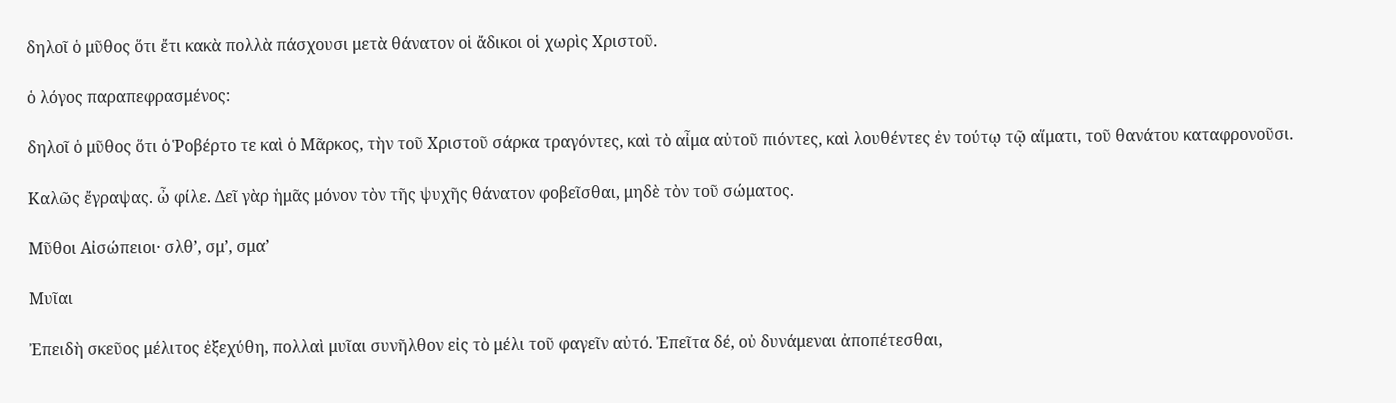δηλοῖ ὁ μῦθος ὅτι ἔτι κακὰ πολλὰ πάσχουσι μετὰ θάνατον οἱ ἄδικοι οἱ χωρὶς Χριστοῦ.

ὁ λόγος παραπεφρασμένος:

δηλοῖ ὁ μῦθος ὅτι ὁ Ῥοβέρτο τε καὶ ὁ Μᾶρκος, τὴν τοῦ Χριστοῦ σάρκα τραγόντες, καὶ τὸ αἶμα αὐτοῦ πιόντες, καὶ λουθέντες ἐν τούτῳ τῷ αἵματι, τοῦ θανάτου καταφρονοῦσι.

Καλῶς ἔγραψας. ὦ φίλε. Δεῖ γὰρ ἡμᾶς μόνον τὸν τῆς ψυχῆς θάνατον φοβεῖσθαι, μηδὲ τὸν τοῦ σώματος.

Μῦθοι Αἰσώπειοι· σλθ’, σμ’, σμα’

Μυῖαι

Ἐπειδὴ σκεῦος μέλιτος ἐξεχύθη, πολλαὶ μυῖαι συνῆλθον εἰς τὸ μέλι τοῦ φαγεῖν αὐτό. Ἐπεῖτα δέ, οὐ δυνάμεναι ἀποπέτεσθαι,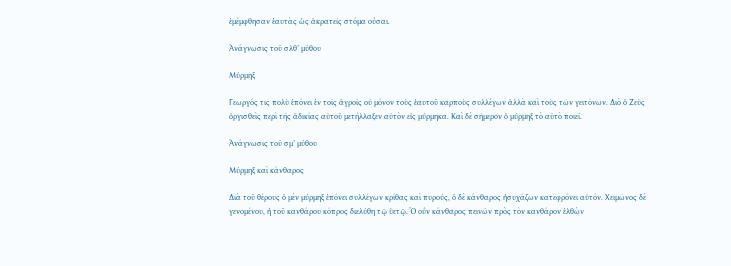ἐμέμφθησαν ἑαυτὰς ὡς ἀκρατεῖς στόμα οὖσαι.

Ἀνάγνωσις τοῦ σλθ’ μύθου

Μύρμηξ

Γεωργός τις πολὺ ἐπόνει ἐν τοῖς ἀγροῖς οὐ μόνον τοὺς ἑαυτοῦ καρποὺς συλλέγων ἀλλὰ καὶ τοὺς τῶν γειτόνων. Διὸ ὁ Ζεὺς ὀργισθεὶς περὶ τῆς ἀδικίας αὐτοῦ μετήλλαξεν αὐτὸν εἰς μύρμηκα. Καὶ δὲ σῆμερον ὁ μύρμηξ τὸ αὐτὸ ποιεῖ.

Ἀνάγνωσις τοῦ σμ’ μύθου

Μύρμηξ καὶ κάνθαρος

Διὰ τοῦ θέρους ὁ μὲν μύρμηξ ἐπόνει συλλέγων κρίθας καὶ πυρούς, ὁ δὲ κάνθαρος ἡσυχάζων κατεφρόνει αὐτόν. Χειμῶνος δὲ γενομένου, ἡ τοῦ κανθάρου κόπρος διελύθη τῷ ὑετῷ. Ὁ οὖν κάνθαρος πεινῶν πρὸς τὸν κανθάρον ἐλθὼν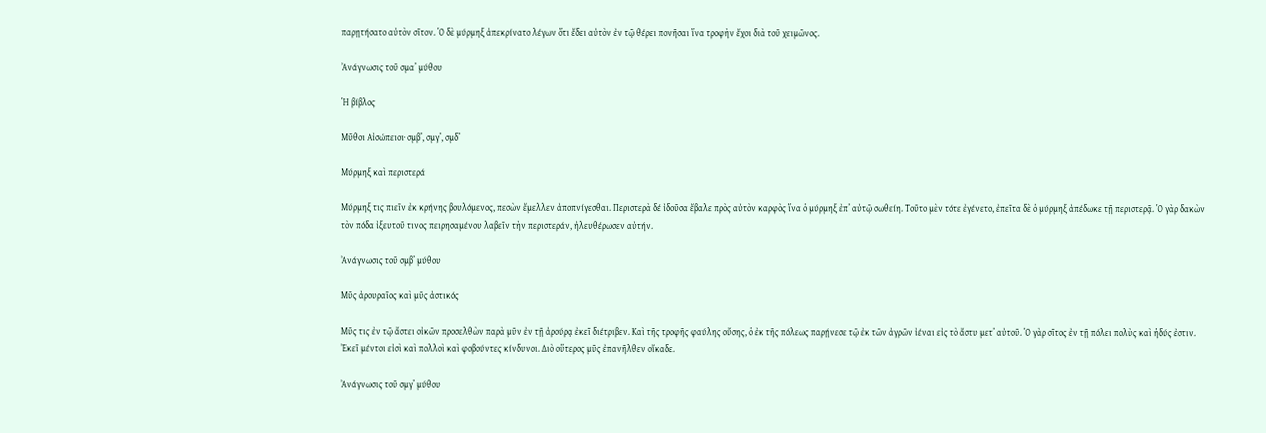παρῃτήσατο αὐτὸν σῖτον. Ὁ δὲ μύρμηξ ἀπεκρίνατο λέγων ὅτι ἔδει αὐτὸν ἐν τῷ θέρει πονῆσαι ἵνα τροφὴν ἔχοι διὰ τοῦ χειμῶνος.

Ἀνάγνωσις τοῦ σμα’ μύθου

Ἡ βίβλος

Μῦθοι Αἰσώπειοι· σμβ’, σμγ’, σμδ’

Μύρμηξ καὶ περιστερά

Μύρμηξ τις πιεῖν ἐκ κρήνης βουλόμενος, πεσὼν ἔμελλεν ἀποπνίγεσθαι. Περιστερὰ δέ ἰδοῦσα ἔβαλε πρὸς αὐτὸν καρφὸς ἵνα ὁ μύρμηξ ἐπ’ αὐτῷ σωθείη. Τοῦτο μὲν τότε ἐγένετο, ἐπεῖτα δὲ ὁ μύρμηξ ἀπέδωκε τῇ περιστερᾷ. Ὁ γὰρ δακὼν τὸν πόδα ἰξευτοῦ τινος πειρησαμένου λαβεῖν τὴν περιστεράν, ἠλευθέρωσεν αὐτήν.

Ἀνάγνωσις τοῦ σμβ’ μύθου

Μῦς ἀρουραῖος καὶ μῦς ἀστικός

Μῦς τις ἐν τῷ ἄστει οἰκῶν προσελθὼν παρὰ μῦν ἐν τῇ ἀρούρᾳ ἐκεῖ διέτριβεν. Καὶ τῆς τροφῆς φαύλης οὔσης, ὁ ἐκ τῆς πόλεως παρῄνεσε τῷ ἐκ τῶν ἀγρῶν ἰέναι εἰς τὸ ἄστυ μετ’ αὐτοῦ. Ὁ γὰρ σῖτος ἐν τῇ πόλει πολὺς καὶ ἡδύς ἐστιν. Ἐκεῖ μέντοι εἰσὶ καὶ πολλοὶ καὶ φοβούντες κίνδυνοι. Διὸ οὕτερος μῦς ἐπανῆλθεν οἴκαδε.

Ἀνάγνωσις τοῦ σμγ’ μύθου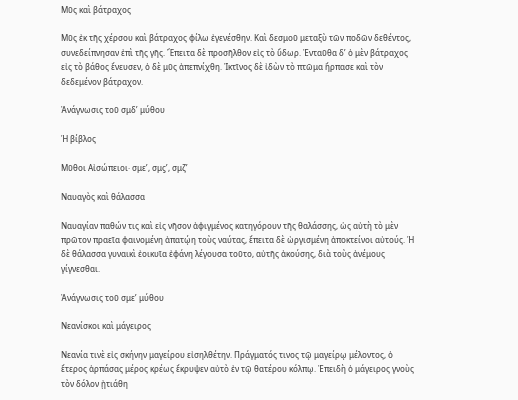Μῦς καὶ βάτραχος

Μῦς ἐκ τῆς χέρσου καὶ βάτραχος φίλω ἐγενέσθην. Καὶ δεσμοῦ μεταξὺ τῶν ποδῶν δεθέντος, συνεδείπνησαν ἐπὶ τῆς γῆς. Ἔπειτα δὲ προσῆλθον εἰς τὸ ὕδωρ. Ἐνταῦθα δ’ ὁ μὲν βάτραχος εἰς τὸ βάθος ἔνευσεν, ὁ δὲ μῦς ἀπεπνίχθη. Ἰκτῖνος δὲ ἰδὼν τὸ πτῶμα ἥρπασε καὶ τὸν δεδεμένον βάτραχον.

Ἀνάγνωσις τοῦ σμδ’ μύθου

Ἡ βίβλος

Μῦθοι Αἰσώπειοι· σμε’, σμϛ’, σμζ’

Ναυαγὸς καὶ θάλασσα

Ναυαγίαν παθών τις καὶ εἰς νῆσον ἀφιγμένος κατηγόρουν τῆς θαλάσσης, ὡς αὐτὴ τὸ μὲν πρῶτον πραεῖα φαινομένη ἀπατῴη τοὺς ναύτας, ἔπειτα δὲ ὠργισμένη ἀποκτείνοι αὐτούς. Ἡ δὲ θάλασσα γυναικὶ ἐοικυῖα ἐφάνη λέγουσα τοῦτο, αὐτῆς ἀκούσης, διὰ τοὺς ἀνέμους γίγνεσθαι.

Ἀνάγνωσις τοῦ σμε’ μύθου

Νεανίσκοι καὶ μάγειρος

Νεανία τινὲ εἰς σκήνην μαγείρου εἰσηλθέτην. Πράγματός τινος τῷ μαγείρῳ μέλοντος, ὁ ἕτερος ἁρπάσας μέρος κρέως ἔκρυψεν αὐτὸ ἐν τῷ θατέρου κόλπῳ. Ἐπειδὴ ὁ μάγειρος γνοὺς τὸν δόλον ᾐτιάθη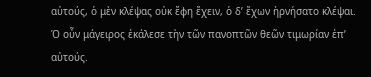αὐτούς, ὁ μὲν κλέψας οὐκ ἔφη ἔχειν, ὁ δ’ ἔχων ἠρνήσατο κλέψαι. Ὁ οὖν μάγειρος ἐκάλεσε τὴν τῶν πανοπτῶν θεῶν τιμωρίαν ἐπ’ αὐτούς.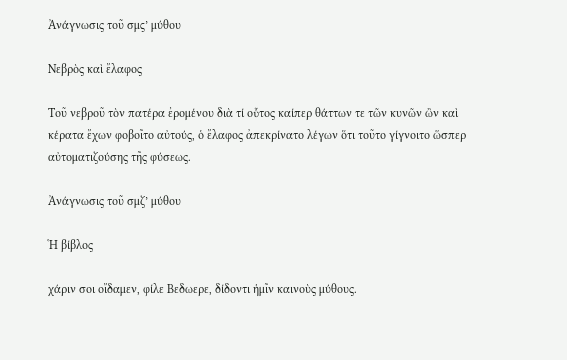Ἀνάγνωσις τοῦ σμϛ’ μύθου

Νεβρὸς καὶ ἔλαφος

Τοῦ νεβροῦ τὸν πατέρα ἐρομένου διὰ τί οὗτος καίπερ θάττων τε τῶν κυνῶν ὢν καὶ κέρατα ἔχων φοβοῖτο αὐτούς, ὁ ἔλαφος ἀπεκρίνατο λέγων ὅτι τοῦτο γίγνοιτο ὥσπερ αὐτοματιζούσης τῆς φύσεως.

Ἀνάγνωσις τοῦ σμζ’ μύθου

Ἡ βίβλος

χάριν σοι οἴδαμεν, φίλε Βεδωερε, δίδοντι ἡμῖν καινοὺς μύθους.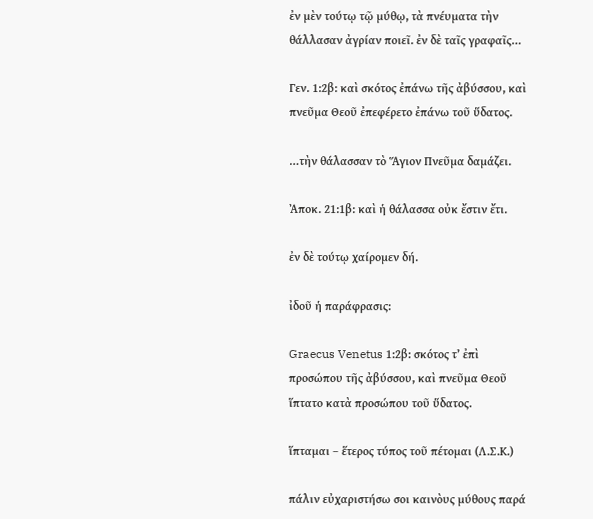ἐν μὲν τούτῳ τῷ μύθῳ, τὰ πνέυματα τὴν θάλλασαν ἀγρίαν ποιεῖ. ἐν δὲ ταῖς γραφαῖς…

Γεν. 1:2β: καὶ σκότος ἐπάνω τῆς ἀβύσσου, καὶ πνεῦμα Θεοῦ ἐπεφέρετο ἐπάνω τοῦ ὕδατος.

…τὴν θάλασσαν τὸ Ἅγιον Πνεῦμα δαμάζει.

Ἀποκ. 21:1β: καὶ ἡ θάλασσα οὐκ ἔστιν ἔτι.

ἐν δὲ τούτῳ χαίρομεν δή.

ἰδοῦ ἡ παράφρασις:

Graecus Venetus 1:2β: σκότος τ’ ἐπὶ προσώπου τῆς ἀβύσσου, καὶ πνεῦμα Θεοῦ ἵπτατο κατὰ προσώπου τοῦ ὕδατος.

ἵπταμαι – ἕτερος τύπος τοῦ πέτομαι (Λ.Σ.Κ.)

πάλιν εὐχαριστήσω σοι καινὸυς μύθους παρά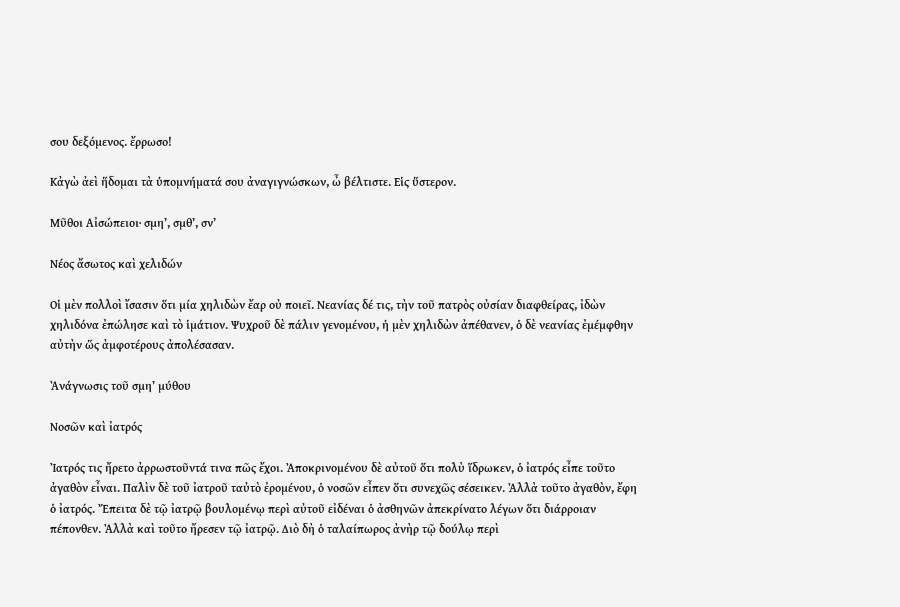σου δεξόμενος. ἔρρωσο!

Κἀγὼ ἀεὶ ἥδομαι τὰ ὑπομνήματά σου ἀναγιγνώσκων, ὦ βέλτιστε. Εἱς ὕστερον.

Μῦθοι Αἰσώπειοι· σμη’, σμθ’, σν’

Νέος ἄσωτος καὶ χελιδών

Οἱ μὲν πολλοὶ ἴσασιν ὅτι μία χηλιδὼν ἔαρ οὐ ποιεῖ. Νεανίας δέ τις, τὴν τοῦ πατρὸς οὐσίαν διαφθείρας, ἰδὼν χηλιδόνα ἐπώλησε καὶ τὸ ἱμάτιον. Ψυχροῦ δὲ πάλιν γενομένου, ἡ μὲν χηλιδὼν ἀπέθανεν, ὁ δὲ νεανίας ἐμέμφθην αὐτὴν ὥς ἀμφοτέρους ἀπολέσασαν.

Ἀνάγνωσις τοῦ σμη’ μύθου

Νοσῶν καὶ ἰατρός

Ἰατρός τις ἤρετο ἀρρωστοῦντά τινα πῶς ἔχοι. Ἀποκρινομένου δὲ αὐτοῦ ὅτι πολὺ ἵδρωκεν, ὁ ἰατρός εἶπε τοῦτο ἀγαθὸν εἶναι. Παλὶν δὲ τοῦ ἰατροῦ ταὐτὸ ἐρομένου, ὁ νοσῶν εἶπεν ὅτι συνεχῶς σέσεικεν. Ἀλλὰ τοῦτο ἀγαθὸν, ἔφη ὁ ἰατρός. Ἔπειτα δὲ τῷ ἰατρῷ βουλομένῳ περὶ αὐτοῦ εἰδέναι ὁ ἀσθηνῶν ἀπεκρίνατο λέγων ὅτι διάρροιαν πέπονθεν. Ἀλλὰ καὶ τοῦτο ἤρεσεν τῷ ἰατρῷ. Διὸ δὴ ὁ ταλαίπωρος ἀνὴρ τῷ δούλῳ περὶ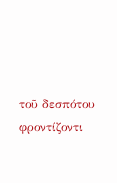τοῦ δεσπότου φροντίζοντι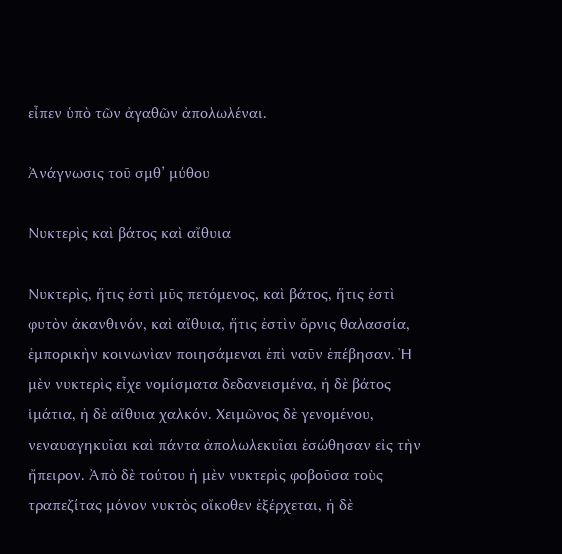εἶπεν ὑπὸ τῶν ἀγαθῶν ἀπολωλέναι.

Ἀνάγνωσις τοῦ σμθ’ μύθου

Νυκτερὶς καὶ βάτος καὶ αἴθυια

Νυκτερὶς, ἥτις ἐστὶ μῦς πετόμενος, καὶ βάτος, ἥτις ἐστὶ φυτὸν ἀκανθινόν, καὶ αἴθυια, ἥτις ἐστὶν ὄρνις θαλασσία, ἐμπορικὴν κοινωνὶαν ποιησάμεναι ἐπὶ ναῦν ἐπέβησαν. Ἡ μὲν νυκτερὶς εἶχε νομίσματα δεδανεισμένα, ἡ δὲ βάτος ἱμάτια, ἡ δὲ αἴθυια χαλκόν. Χειμῶνος δὲ γενομένου, νεναυαγηκυῖαι καὶ πάντα ἀπολωλεκυῖαι ἐσώθησαν εἰς τὴν ἤπειρον. Ἀπὸ δὲ τούτου ἡ μὲν νυκτερὶς φοβοῦσα τοὺς τραπεζίτας μόνον νυκτὸς οἴκοθεν ἐξέρχεται, ἡ δὲ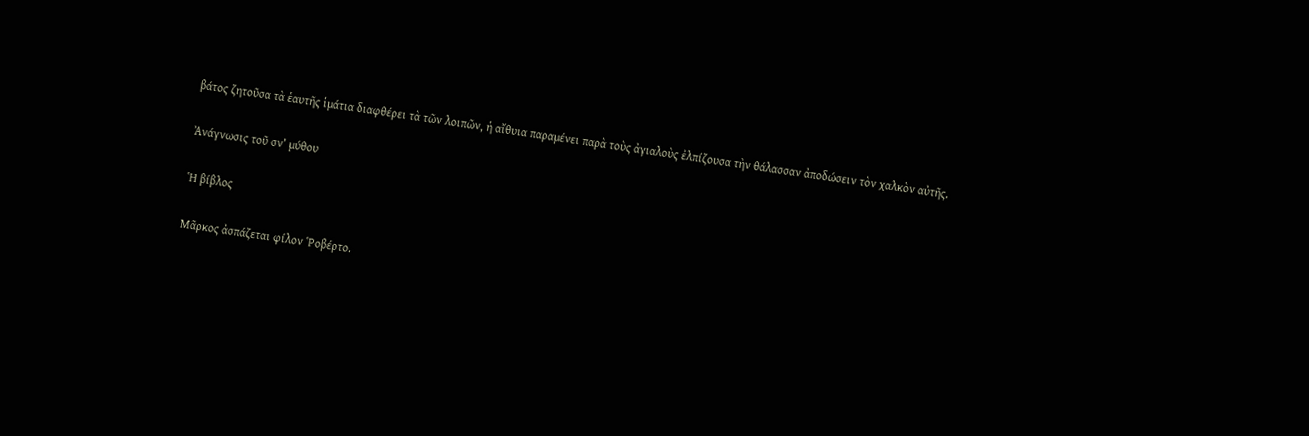βάτος ζητοῦσα τὰ ἑαυτῆς ἱμάτια διαφθέρει τὰ τῶν λοιπῶν, ἡ αἴθυια παραμένει παρὰ τοὺς ἀγιαλοὺς ἐλπίζουσα τὴν θάλασσαν ἀποδώσειν τὸν χαλκὸν αὐτῆς.

Ἀνάγνωσις τοῦ σν’ μύθου

Ἡ βίβλος

Μᾶρκος ἀσπάζεται φίλον Ῥοβέρτο.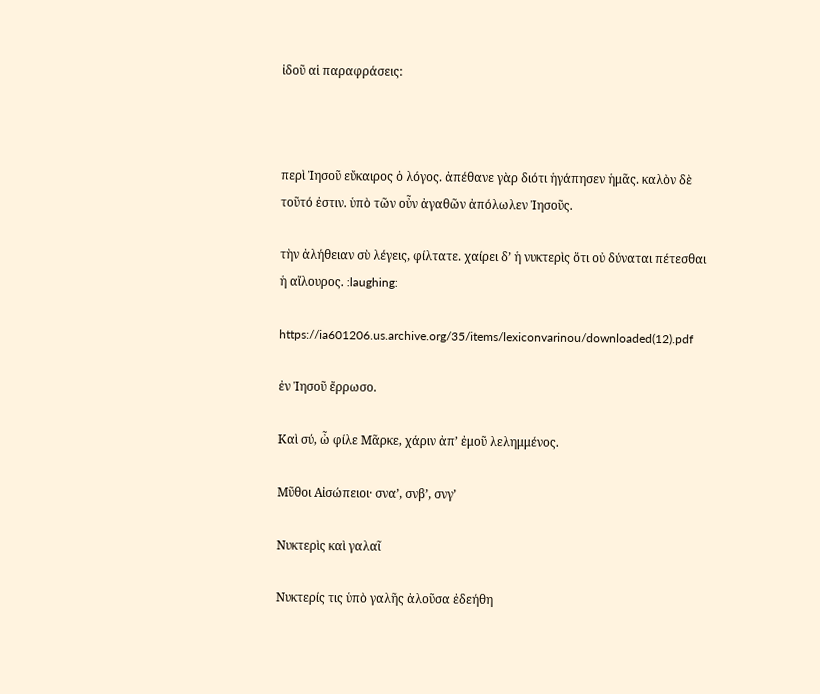ἰδοῦ αἱ παραφράσεις:



περὶ Ἰησοῦ εὔκαιρος ὁ λόγος. ἀπέθανε γὰρ διότι ἡγάπησεν ἡμᾶς. καλὸν δὲ τοῦτό ἐστιν. ὑπὸ τῶν οὖν ἀγαθῶν ἀπόλωλεν Ἰησοῦς.

τὴν ἀλήθειαν σὺ λέγεις, φίλτατε. χαίρει δ’ ἡ νυκτερὶς ὅτι οὐ δύναται πέτεσθαι ἡ αἴλουρος. :laughing:

https://ia601206.us.archive.org/35/items/lexiconvarinou/downloaded(12).pdf

ἐν Ἰησοῦ ἔρρωσο.

Καὶ σύ, ὦ φίλε Μᾶρκε, χάριν ἀπ’ ἐμοῦ λελημμένος.

Μῦθοι Αἰσώπειοι· σνα’, σνβ’, σνγ’

Νυκτερὶς καὶ γαλαῖ

Νυκτερίς τις ὑπὸ γαλῆς ἀλοῦσα ἐδεήθη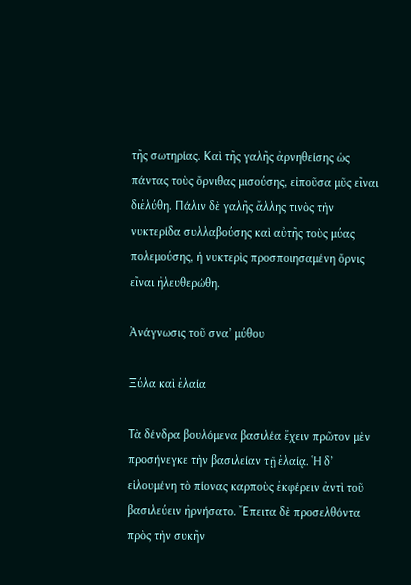τῆς σωτηρίας. Καὶ τῆς γαλῆς ἀρνηθείσης ὡς πάντας τοὺς ὄρνιθας μισούσης, εἰποῦσα μῦς εῖναι διἐλύθη. Πάλιν δὲ γαλῆς ἄλλης τινὸς τὴν νυκτερίδα συλλαβούσης καὶ αὐτῆς τοὺς μύας πολεμούσης, ἡ νυκτερὶς προσποιησαμένη ὄρνις εῖναι ἠλευθερώθη.

Ἀνάγνωσις τοῦ σνα’ μύθου

Ξύλα καὶ ἐλαία

Τὰ δένδρα βουλόμενα βασιλέα ἔχειν πρῶτον μὲν προσήνεγκε τὴν βασιλείαν τῇ ἐλαίᾳ. Ἡ δ’ εἱλουμένη τὸ πίονας καρποὺς ἐκφέρειν ἀντὶ τοῦ βασιλεύειν ἠρνήσατο. Ἔπειτα δὲ προσελθόντα πρὸς τὴν συκῆν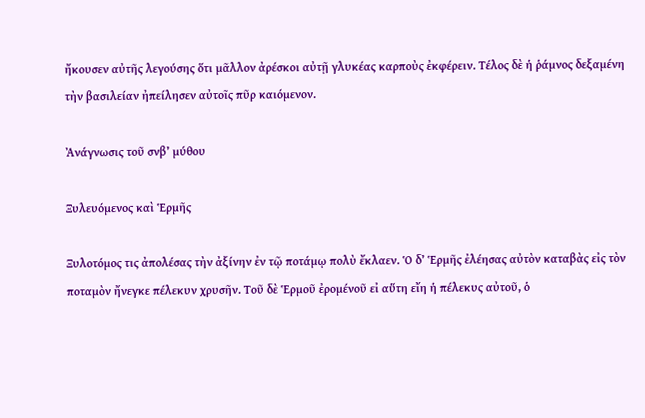ἤκουσεν αὐτῆς λεγούσης ὅτι μᾶλλον ἀρέσκοι αὐτῇ γλυκέας καρποὺς ἐκφέρειν. Τέλος δὲ ἡ ῥάμνος δεξαμένη τὴν βασιλείαν ἠπείλησεν αὐτοῖς πῦρ καιόμενον.

Ἀνάγνωσις τοῦ σνβ’ μύθου

Ξυλευόμενος καὶ Ἑρμῆς

Ξυλοτόμος τις ἀπολέσας τὴν ἀξίνην ἐν τῷ ποτάμῳ πολὺ ἔκλαεν. Ὁ δ’ Ἑρμῆς ἐλέησας αὐτὸν καταβὰς εἰς τὸν ποταμὸν ἤνεγκε πέλεκυν χρυσῆν. Τοῦ δὲ Ἑρμοῦ ἐρομένοῦ εἰ αὕτη εἴη ἡ πέλεκυς αὐτοῦ, ὁ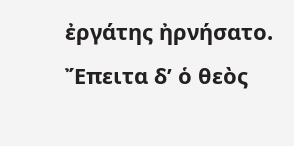ἐργάτης ἠρνήσατο. Ἔπειτα δ’ ὁ θεὸς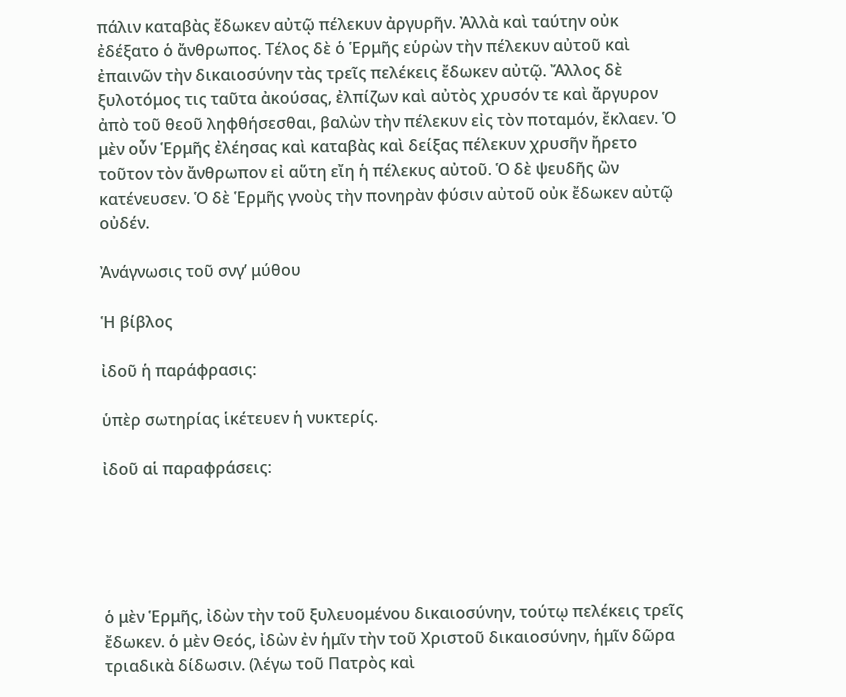πάλιν καταβὰς ἔδωκεν αὐτῷ πέλεκυν ἀργυρῆν. Ἀλλὰ καὶ ταύτην οὐκ ἐδέξατο ὁ ἄνθρωπος. Τέλος δὲ ὁ Ἑρμῆς εὑρὼν τὴν πέλεκυν αὐτοῦ καὶ ἐπαινῶν τὴν δικαιοσύνην τὰς τρεῖς πελέκεις ἔδωκεν αὐτῷ. Ἄλλος δὲ ξυλοτόμος τις ταῦτα ἀκούσας, ἐλπίζων καὶ αὐτὸς χρυσόν τε καὶ ἄργυρον ἀπὸ τοῦ θεοῦ ληφθήσεσθαι, βαλὼν τὴν πέλεκυν εἰς τὸν ποταμόν, ἔκλαεν. Ὁ μὲν οὖν Ἑρμῆς ἐλέησας καὶ καταβὰς καὶ δείξας πέλεκυν χρυσῆν ἤρετο τοῦτον τὸν ἄνθρωπον εἰ αὕτη εἴη ἡ πέλεκυς αὐτοῦ. Ὁ δὲ ψευδῆς ὢν κατένευσεν. Ὁ δὲ Ἑρμῆς γνοὺς τὴν πονηρὰν φύσιν αὐτοῦ οὐκ ἔδωκεν αὐτῷ οὐδέν.

Ἀνάγνωσις τοῦ σνγ’ μύθου

Ἡ βίβλος

ἰδοῦ ἡ παράφρασις:

ὑπὲρ σωτηρίας ἱκέτευεν ἡ νυκτερίς.

ἰδοῦ αἱ παραφράσεις:





ὁ μὲν Ἑρμῆς, ἰδὼν τὴν τοῦ ξυλευομένου δικαιοσύνην, τούτῳ πελέκεις τρεῖς ἔδωκεν. ὁ μὲν Θεός, ἰδὼν ἐν ἡμῖν τὴν τοῦ Χριστοῦ δικαιοσύνην, ἡμῖν δῶρα τριαδικὰ δίδωσιν. (λέγω τοῦ Πατρὸς καὶ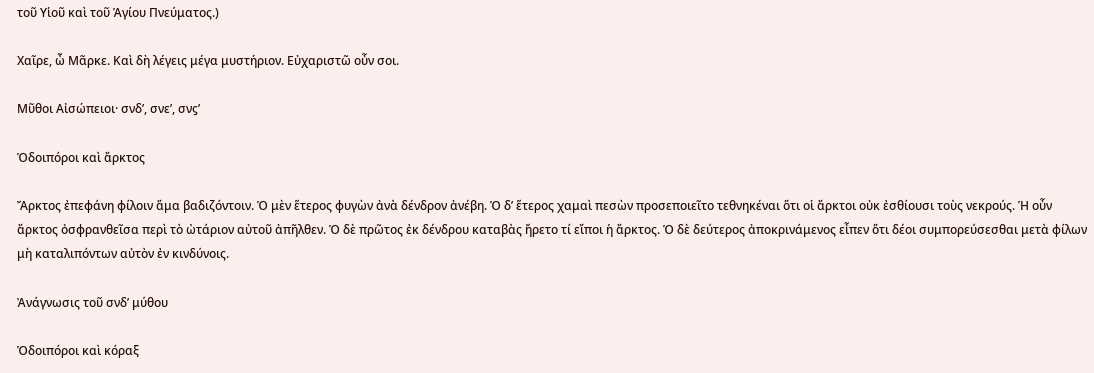τοῦ Υἱοῦ καὶ τοῦ Ἁγίου Πνεύματος.)

Χαῖρε, ὦ Μᾶρκε. Καὶ δὴ λέγεις μέγα μυστήριον. Εὐχαριστῶ οὖν σοι.

Μῦθοι Αἰσώπειοι· σνδ’, σνε’, σνϛ’

Ὁδοιπόροι καὶ ἄρκτος

Ἄρκτος ἐπεφάνη φίλοιν ἅμα βαδιζόντοιν. Ὁ μὲν ἕτερος φυγὼν ἀνὰ δένδρον ἀνέβη. Ὁ δ’ ἕτερος χαμαὶ πεσὼν προσεποιεῖτο τεθνηκέναι ὅτι οἱ ἄρκτοι οὐκ ἐσθίουσι τοὺς νεκρούς. Ἡ οὖν ἄρκτος ὀσφρανθεῖσα περὶ τὸ ὠτάριον αὐτοῦ ἀπῆλθεν. Ὁ δὲ πρῶτος ἐκ δένδρου καταβὰς ἤρετο τί εἴποι ἡ ἄρκτος. Ὁ δὲ δεύτερος ἀποκρινάμενος εἶπεν ὅτι δέοι συμπορεύσεσθαι μετὰ φίλων μὴ καταλιπόντων αὐτὸν ἐν κινδύνοις.

Ἀνάγνωσις τοῦ σνδ’ μύθου

Ὁδοιπόροι καὶ κόραξ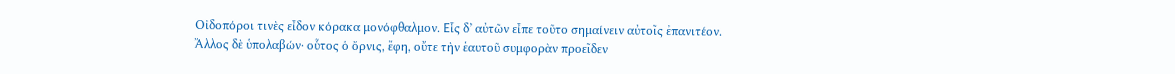Οἰδοπόροι τινὲς εἶδον κόρακα μονόφθαλμον. Εἷς δ’ αὐτῶν εἶπε τοῦτο σημαίνειν αὐτοῖς ἐπανιτέον. Ἄλλος δὲ ὑπολαβών· οὗτος ὁ ὄρνις, ἔφη, οὔτε τὴν ἑαυτοῦ συμφορὰν προεῖδεν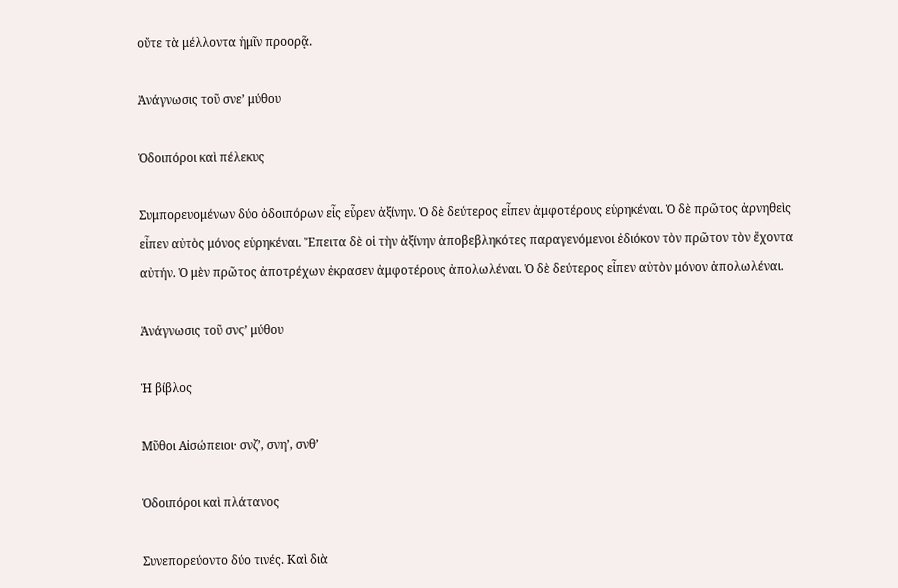οὔτε τὰ μέλλοντα ἡμῖν προορᾷ.

Ἀνάγνωσις τοῦ σνε’ μύθου

Ὁδοιπόροι καὶ πέλεκυς

Συμπορευομένων δύο ὁδοιπόρων εἷς εὗρεν ἀξίνην. Ὁ δὲ δεύτερος εἶπεν ἀμφοτέρους εὑρηκέναι. Ὁ δὲ πρῶτος ἀρνηθεὶς εἶπεν αὐτὸς μόνος εὑρηκέναι. Ἔπειτα δὲ οἱ τὴν ἀξίνην ἀποβεβληκότες παραγενόμενοι ἐδιόκον τὸν πρῶτον τὸν ἔχοντα αὐτήν. Ὁ μὲν πρῶτος ἀποτρέχων ἐκρασεν ἀμφοτέρους ἀπολωλέναι. Ὁ δὲ δεύτερος εἶπεν αὐτὸν μόνον ἀπολωλέναι.

Ἀνάγνωσις τοῦ σνϛ’ μύθου

Ἡ βίβλος

Μῦθοι Αἰσώπειοι· σνζ’, σνη’, σνθ’

Ὁδοιπόροι καὶ πλάτανος

Συνεπορεύοντο δύο τινές. Καὶ διὰ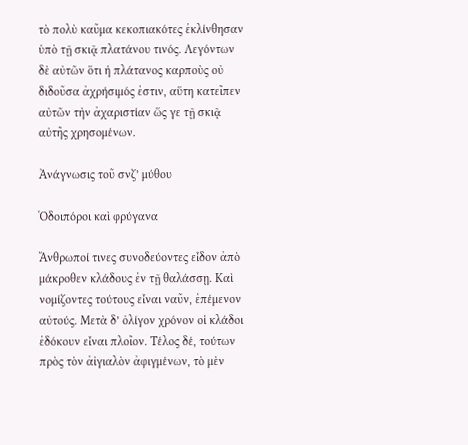τὸ πολὺ καῦμα κεκοπιακότες ἐκλίνθησαν ὑπὸ τῇ σκιᾷ πλατάνου τινός. Λεγόντων δὲ αὐτῶν ὅτι ἡ πλάτανος καρποὺς οὐ διδοῦσα ἀχρήσιμός ἐστιν, αὕτη κατεῖπεν αὐτῶν τὴν ἀχαριστίαν ὥς γε τῇ σκιᾷ αὐτῆς χρησομένων.

Ἀνάγνωσις τοῦ σνζ’ μύθου

Ὁδοιπόροι καὶ φρύγανα

Ἄνθρωποί τινες συνοδεύοντες εἶδον ἀπὸ μάκροθεν κλάδους ἐν τῇ θαλάσσῃ. Καὶ νομίζοντες τούτους εἶναι ναῦν, ἐπέμενον αὐτούς. Μετὰ δ’ ὀλίγον χρόνον οἱ κλάδοι ἐδόκουν εἶναι πλοῖον. Τέλος δέ, τούτων πρὸς τὸν ἀἰγιαλὸν ἀφιγμένων, τὸ μὲν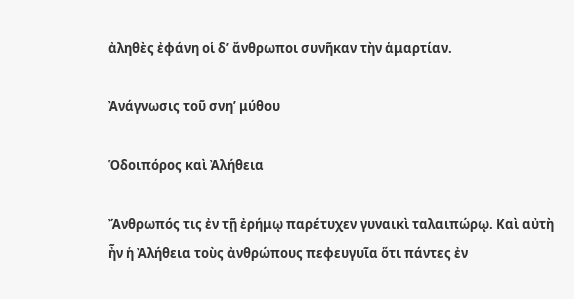ἀληθὲς ἐφάνη οἱ δ’ ἄνθρωποι συνῆκαν τὴν ἁμαρτίαν.

Ἀνάγνωσις τοῦ σνη’ μύθου

Ὁδοιπόρος καὶ Ἀλήθεια

Ἄνθρωπός τις ἐν τῇ ἐρήμῳ παρέτυχεν γυναικὶ ταλαιπώρῳ. Καὶ αὐτὴ ἦν ἡ Ἀλήθεια τοὺς ἀνθρώπους πεφευγυῖα ὅτι πάντες ἐν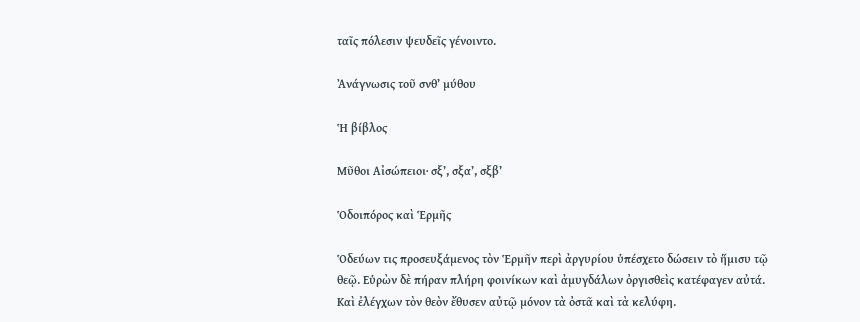ταῖς πόλεσιν ψευδεῖς γένοιντο.

Ἀνάγνωσις τοῦ σνθ’ μύθου

Ἡ βίβλος

Μῦθοι Αἰσώπειοι· σξ’, σξα’, σξβ’

Ὁδοιπόρος καὶ Ἑρμῆς

Ὁδεύων τις προσευξάμενος τὸν Ἑρμῆν περὶ ἀργυρίου ὑπέσχετο δώσειν τὸ ἥμισυ τῷ θεῷ. Εὑρὼν δὲ πήραν πλήρη φοινίκων καὶ ἀμυγδάλων ὀργισθεὶς κατέφαγεν αὐτά. Καὶ ἐλέγχων τὸν θεὸν ἔθυσεν αὐτῷ μόνον τὰ ὀστᾶ καὶ τὰ κελύφη.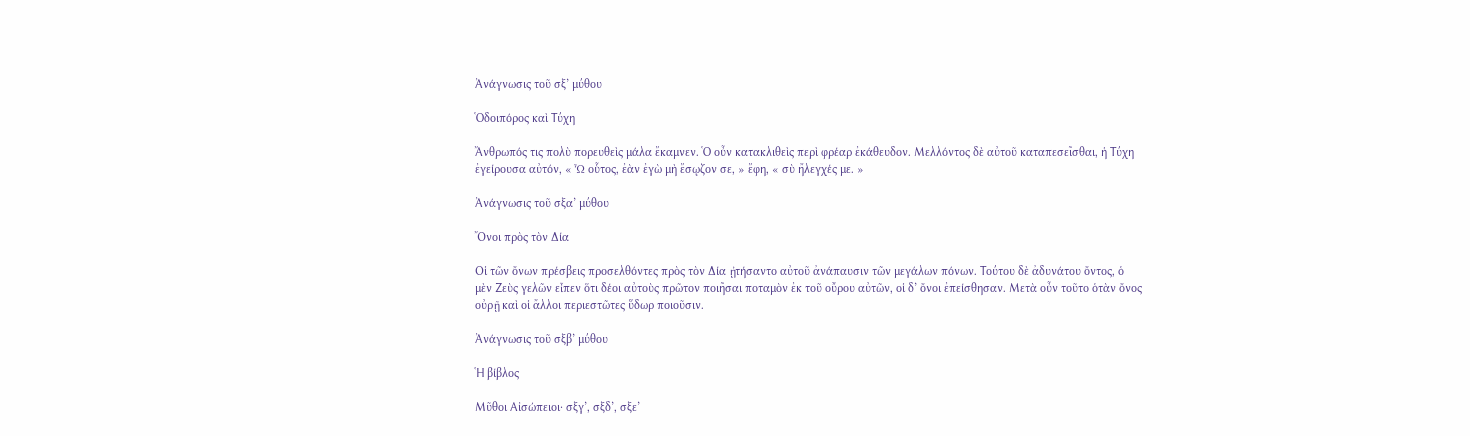Ἀνάγνωσις τοῦ σξ’ μύθου

Ὁδοιπόρος καὶ Τύχη

Ἄνθρωπός τις πολὺ πορευθεὶς μάλα ἔκαμνεν. Ὁ οὖν κατακλιθεὶς περὶ φρέαρ ἐκάθευδον. Μελλόντος δὲ αὐτοῦ καταπεσεῖσθαι, ἡ Τύχη ἐγείρουσα αὐτόν, « Ὦ οὗτος, ἐὰν ἐγὼ μὴ ἔσῳζον σε, » ἔφη, « σὺ ἤλεγχές με. »

Ἀνάγνωσις τοῦ σξα’ μύθου

Ὄνοι πρὸς τὸν Δία

Οἱ τῶν ὄνων πρέσβεις προσελθόντες πρὸς τὸν Δία ᾐτήσαντο αὐτοῦ ἀνάπαυσιν τῶν μεγάλων πόνων. Τούτου δὲ ἀδυνάτου ὄντος, ὁ μὲν Ζεὺς γελῶν εἶπεν ὅτι δέοι αὐτοὺς πρῶτον ποιῆσαι ποταμὸν ἐκ τοῦ οὔρου αὐτῶν, οἱ δ’ ὄνοι ἐπείσθησαν. Μετὰ οὖν τοῦτο ὁτὰν ὄνος οὐρῇ καὶ οἱ ἄλλοι περιεστῶτες ὕδωρ ποιοῦσιν.

Ἀνάγνωσις τοῦ σξβ’ μύθου

Ἡ βίβλος

Μῦθοι Αἰσώπειοι· σξγ’, σξδ’, σξε’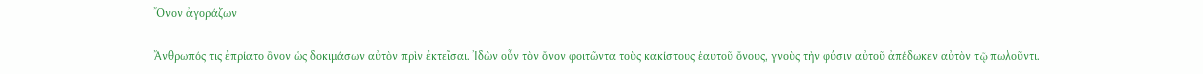Ὄνον ἀγοράζων

Ἄνθρωπός τις ἐπρίατο ὂνον ὡς δοκιμάσων αὐτὸν πρὶν ἐκτεῖσαι. Ἰδὼν οὖν τὸν ὄνον φοιτῶντα τοὺς κακίστους ἑαυτοῦ ὄνους, γνοὺς τὴν φύσιν αὐτοῦ ἀπέδωκεν αὐτὸν τῷ πωλοῦντι.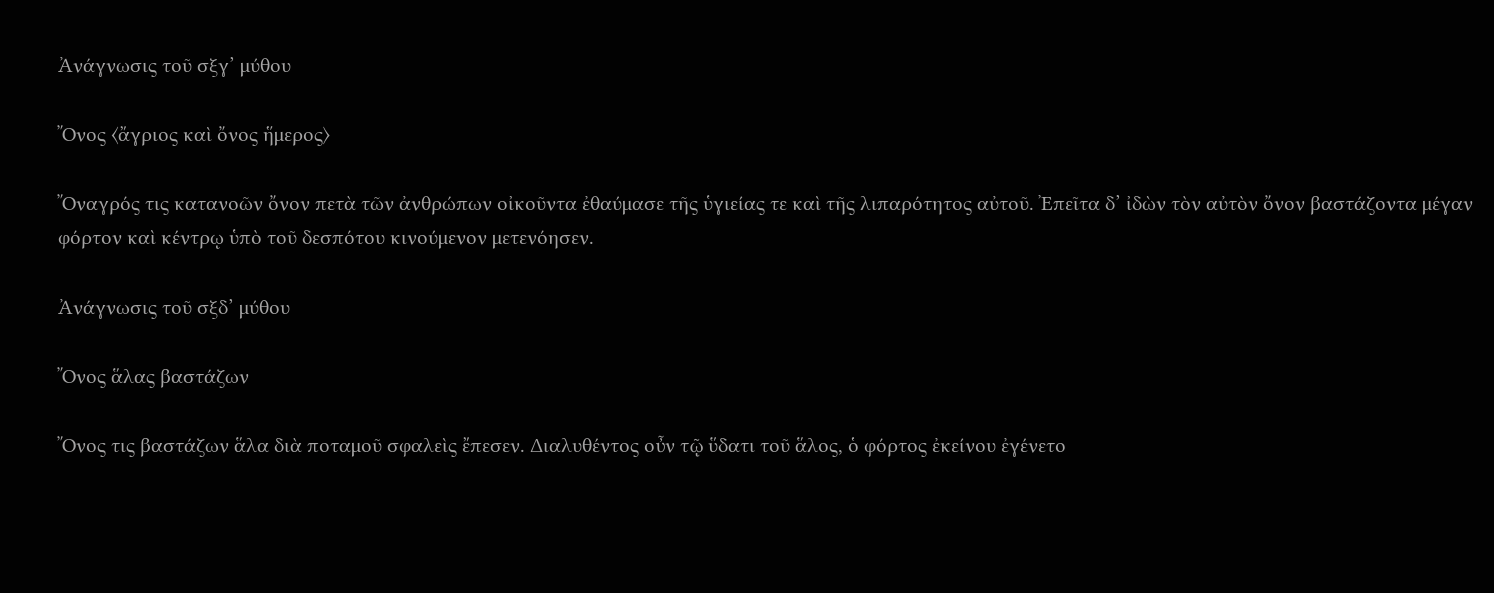Ἀνάγνωσις τοῦ σξγ’ μύθου

Ὄνος ⟨ἄγριος καὶ ὄνος ἥμερος⟩

Ὄναγρός τις κατανοῶν ὄνον πετὰ τῶν ἀνθρώπων οἰκοῦντα ἐθαύμασε τῆς ὑγιείας τε καὶ τῆς λιπαρότητος αὐτοῦ. Ἐπεῖτα δ’ ἰδὼν τὸν αὐτὸν ὄνον βαστάζοντα μέγαν φόρτον καὶ κέντρῳ ὑπὸ τοῦ δεσπότου κινούμενον μετενόησεν.

Ἀνάγνωσις τοῦ σξδ’ μύθου

Ὄνος ἅλας βαστάζων

Ὄνος τις βαστάζων ἅλα διὰ ποταμοῦ σφαλεὶς ἔπεσεν. Διαλυθέντος οὖν τῷ ὕδατι τοῦ ἅλος, ὁ φόρτος ἐκείνου ἐγένετο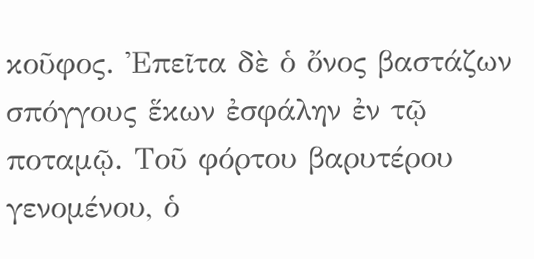κοῦφος. Ἐπεῖτα δὲ ὁ ὄνος βαστάζων σπόγγους ἕκων ἐσφάλην ἐν τῷ ποταμῷ. Τοῦ φόρτου βαρυτέρου γενομένου, ὁ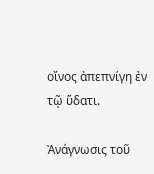οἴνος ἀπεπνίγη ἐν τῷ ὕδατι.

Ἀνάγνωσις τοῦ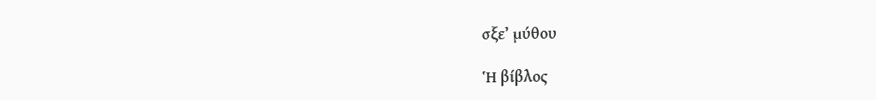σξε’ μύθου

Ἡ βίβλος